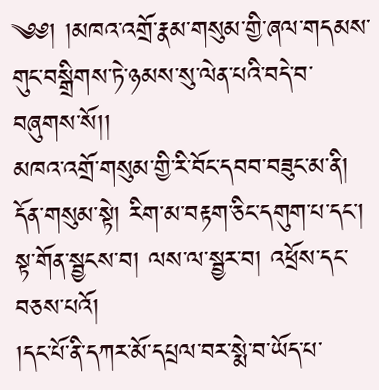༄༅། །མཁའ་འགྲོ་རྣམ་གསུམ་གྱི་ཞལ་གདམས་གུང་བསྒྲིགས་ཏེ་ཉམས་སུ་ལེན་པའི་བདེ་བ་བཞུགས་སོ།།
མཁའ་འགྲོ་གསུམ་གྱི་རི་བོང་དབབ་བཟུང་མ་ནི། དོན་གསུམ་སྟེ། རིག་མ་བརྟག་ཅིང་དགུག་པ་དང་། སྟ་གོན་སྦྱངས་བ། ལས་ལ་སྦྱར་བ། འཕྲོས་དང་བཅས་པའོ།
།དང་པོ་ནི་དཀར་མོ་དཔྲལ་བར་སྨེ་བ་ཡོད་པ་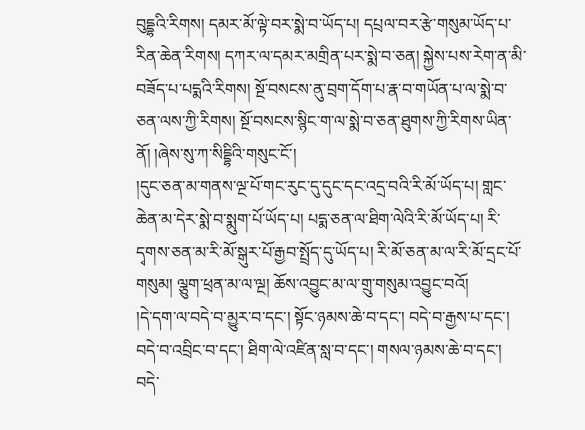བུདྡྷའི་རིགས། དམར་མོ་ལྟེ་བར་སྨེ་བ་ཡོད་པ། དཔྲལ་བར་རྩེ་གསུམ་ཡོད་པ་རིན་ཆེན་རིགས། དཀར་ལ་དམར་མགྲིན་པར་སྨེ་བ་ཅན། སྐྱེས་པས་རེག་ན་མི་བཟོད་པ་པདྨའི་རིགས། སྔོ་བསངས་ནུ་བྲག་དོག་པ་རྣ་བ་གཡོན་པ་ལ་སྨེ་བ་ཅན་ལས་ཀྱི་རིགས། སྔོ་བསངས་སྙིང་ག་ལ་སྨེ་བ་ཅན་ཐུགས་ཀྱི་རིགས་ཡིན་ནོ། །ཞེས་སུ་ཀ་སིདྡྷིའི་གསུང་ངོ་།
།དུང་ཅན་མ་གནས་ལྔ་པོ་གང་རུང་དུ་དུང་དང་འདྲ་བའི་རི་མོ་ཡོད་པ། གླང་ཆེན་མ་དེར་སྨེ་བ་སྨུག་པོ་ཡོད་པ། པདྨ་ཅན་ལ་ཐིག་ལེའི་རི་མོ་ཡོད་པ། རི་དྭགས་ཅན་མ་རི་མོ་སྒུར་པོ་རྒྱབ་སྤྲོད་དུ་ཡོད་པ། རི་མོ་ཅན་མ་ལ་རི་མོ་དྲང་པོ་གསུམ། ལྕུག་ཕྲན་མ་ལ་ལྔ། ཆོས་འབྱུང་མ་ལ་གྲུ་གསུམ་འབྱུང་བའོ།
།དེ་དག་ལ་བདེ་བ་མྱུར་བ་དང་། སྟོང་ཉམས་ཆེ་བ་དང་། བདེ་བ་རྒྱས་པ་དང་། བདེ་བ་འབྲིང་བ་དང་། ཐིག་ལེ་འཛིན་སླ་བ་དང་། གསལ་ཉམས་ཆེ་བ་དང་། བདེ་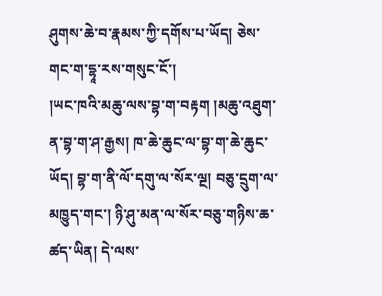ཤུགས་ཆེ་བ་རྣམས་ཀྱི་དགོས་པ་ཡོད། ཅེས་གང་ག་དྷཱ་རས་གསུང་ངོ་།
།ཡང་ཁའི་མཆུ་ལས་བྷ་ག་བརྟག །མཆུ་འཐུག་ན་བྷ་ག་ཤ་རྒྱས། ཁ་ཆེ་ཆུང་ལ་བྷ་ག་ཆེ་ཆུང་ཡོད། བྷ་ག་ནི་ལོ་དགུ་ལ་སོར་ལྔ། བཅུ་དྲུག་ལ་མཁྱུད་གང་། ཉི་ཤུ་མན་ལ་སོར་བཅུ་གཉིས་ཆ་ཚད་ཡིན། དེ་ལས་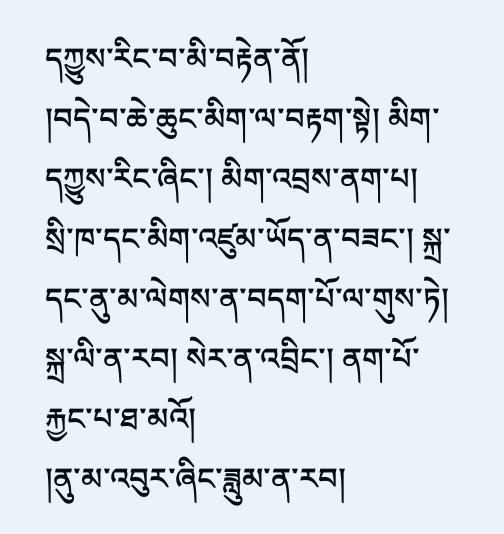དཀྱུས་རིང་བ་མི་བརྟེན་ནོ།
།བདེ་བ་ཆེ་ཆུང་མིག་ལ་བརྟག་སྟེ། མིག་དཀྱུས་རིང་ཞིང་། མིག་འབྲས་ནག་པ། སྲི་ཁ་དང་མིག་འཛུམ་ཡོད་ན་བཟང་། སྐྲ་དང་ནུ་མ་ལེགས་ན་བདག་པོ་ལ་གུས་ཏེ། སྐྲ་ལི་ན་རབ། སེར་ན་འབྲིང་། ནག་པོ་རྐྱང་པ་ཐ་མའོ།
།ནུ་མ་འབུར་ཞིང་ཟླུམ་ན་རབ།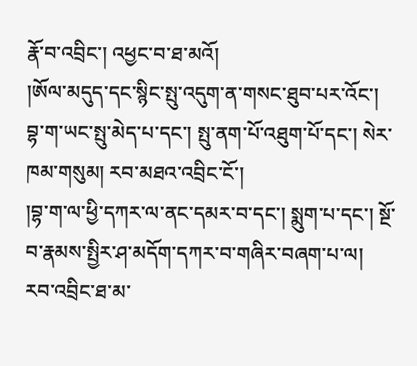རྣོ་བ་འབྲིང་། འཕྱང་བ་ཐ་མའོ།
།ཨོལ་མདུད་དང་སྙིང་སྤུ་འདུག་ན་གསང་ཐུབ་པར་འོང་། བྷ་ག་ཡང་སྤུ་མེད་པ་དང་། སྤུ་ནག་པོ་འཐུག་པོ་དང་། སེར་ཁམ་གསུམ། རབ་མཐའ་འབྲིང་ངོ་།
།བྷ་ག་ལ་ཕྱི་དཀར་ལ་ནང་དམར་བ་དང་། སྨུག་པ་དང་། སྔོ་བ་རྣམས་སྤྱིར་ཤ་མདོག་དཀར་བ་གཞིར་བཞག་པ་ལ། རབ་འབྲིང་ཐ་མ་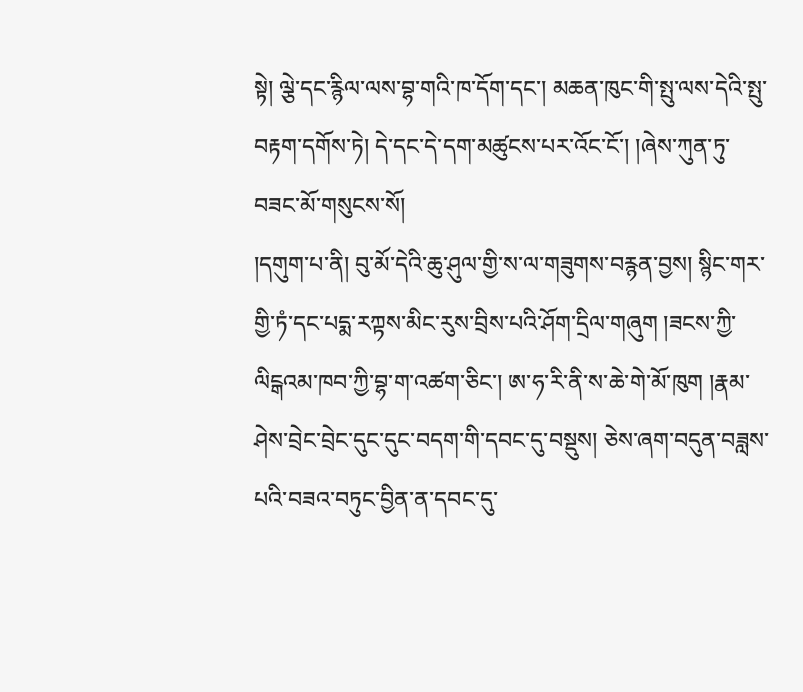སྟེ། ལྕེ་དང་རྙིལ་ལས་བྷ་གའི་ཁ་དོག་དང་། མཆན་ཁུང་གི་སྤུ་ལས་དེའི་སྤུ་བརྟག་དགོས་ཏེ། དེ་དང་དེ་དག་མཚུངས་པར་འོང་ངོ་། །ཞེས་ཀུན་ཏུ་བཟང་མོ་གསུངས་སོ།
།དགུག་པ་ནི། བུ་མོ་དེའི་ཆུ་ཤུལ་གྱི་ས་ལ་གཟུགས་བརྙན་བྱས། སྙིང་གར་གྱི་ཏཾ་དང་པདྨ་རཀྟས་མིང་རུས་བྲིས་པའི་ཤོག་དྲིལ་གཞུག །ཟངས་ཀྱི་ལིངྒའམ་ཁབ་ཀྱི་བྷ་ག་འཚག་ཅིང་། ཨ་ཧ་རི་ནི་ས་ཆེ་གེ་མོ་ཁུག །རྣམ་ཤེས་བྲེང་བྲེང་དུང་དུང་བདག་གི་དབང་དུ་བསྡུས། ཅེས་ཞག་བདུན་བཟླས་པའི་བཟའ་བཏུང་བྱིན་ན་དབང་དུ་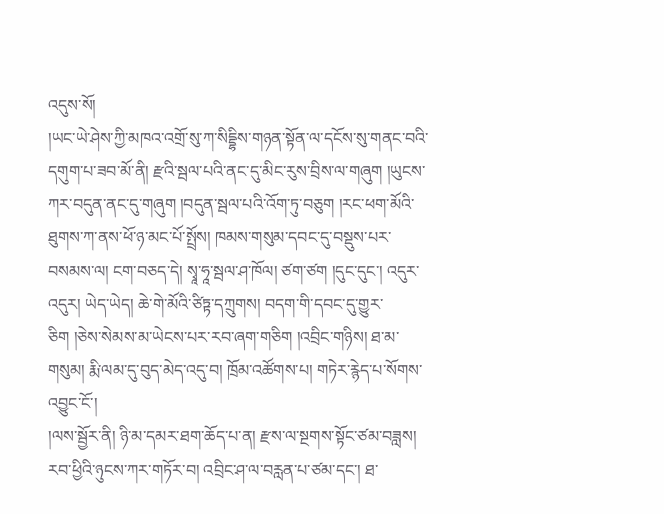འདུས་སོ།
།ཡང་ཡེ་ཤེས་ཀྱི་མཁའ་འགྲོ་སུ་ཀ་སིདྡྷིས་གཉན་སྟོན་ལ་དངོས་སུ་གནང་བའི་དགུག་པ་ཟབ་མོ་ནི། རྫའི་སྦལ་པའི་ནང་དུ་མིང་རུས་བྲིས་ལ་གཞུག །ཡུངས་ཀར་བདུན་ནང་དུ་གཞུག །བདུན་སྦལ་པའི་འོག་ཏུ་བཅུག །རང་ཕག་མོའི་ཐུགས་ཀ་ནས་ཕོ་ཉ་མང་པོ་སྤྲོས། ཁམས་གསུམ་དབང་དུ་བསྡུས་པར་བསམས་ལ། ངག་བཅད་དེ། སྭཱ་ཧཱ་སྦལ་ཤ་ཁོལ། ཙག་ཙག །དུང་དུང་། འདུར་འདུར། ཡེད་ཡེད། ཆེ་གེ་མོའི་ཙིཏྟ་དཀྲུགས། བདག་གི་དབང་དུ་གྱུར་ཅིག །ཅེས་སེམས་མ་ཡེངས་པར་རབ་ཞག་གཅིག །འབྲིང་གཉིས། ཐ་མ་གསུམ། རྨི་ལམ་དུ་བུད་མེད་འདུ་བ། ཁྲོམ་འཚོགས་པ། གཏེར་རྙེད་པ་སོགས་འབྱུང་ངོ་།
།ལས་སྦྱོར་ནི། ཉི་མ་དམར་ཐག་ཆོད་པ་ན། རྫས་ལ་སྔགས་སྟོང་ཙམ་བཟླས། རབ་ཕྱིའི་ཉུངས་ཀར་གཏོར་བ། འབྲིང་ཤ་ལ་བརླན་པ་ཙམ་དང་། ཐ་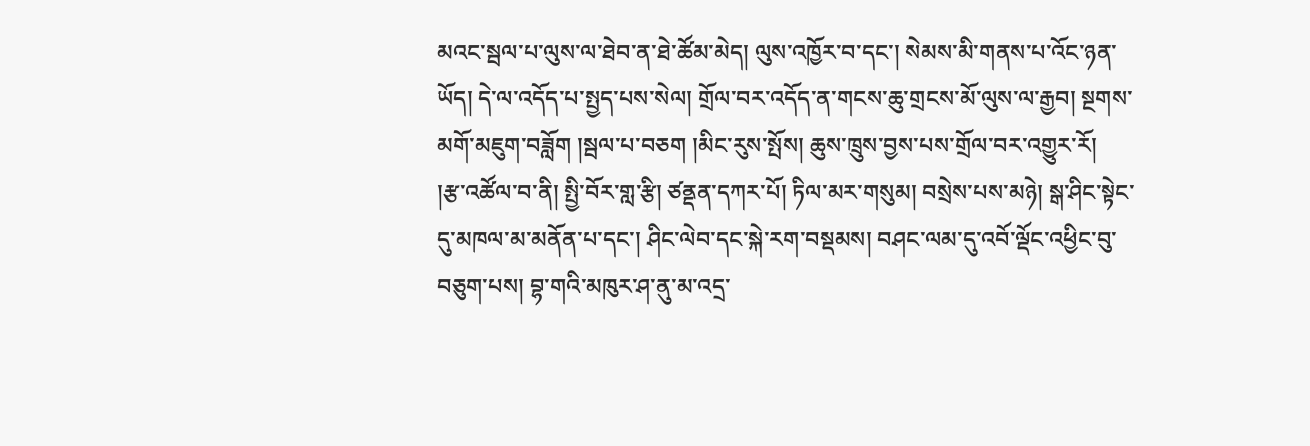མའང་སྦལ་པ་ལུས་ལ་ཐེབ་ན་ཐེ་ཚོམ་མེད། ལུས་འཁྱོར་བ་དང་། སེམས་མི་གནས་པ་འོང་ཉན་ཡོད། དེ་ལ་འདོད་པ་སྤྱད་པས་སེལ། གྲོལ་བར་འདོད་ན་གངས་ཆུ་གྲངས་མོ་ལུས་ལ་རྒྱབ། སྔགས་མགོ་མཇུག་བཟློག །སྦལ་པ་བཅག །མིང་རུས་སྤོས། ཆུས་ཁྲུས་བྱས་པས་གྲོལ་བར་འགྱུར་རོ།
།རྩ་འཚོལ་བ་ནི། སྤྱི་བོར་གླ་རྩི། ཙནྡན་དཀར་པོ། ཏིལ་མར་གསུམ། བསྲེས་པས་མཉེ། སྒ་ཤིང་སྟེང་དུ་མཁལ་མ་མནོན་པ་དང་། ཤིང་ལེབ་དང་སྐེ་རག་བསྡམས། བཤང་ལམ་དུ་འབོ་ལྡོང་འཕྱིང་བུ་བཅུག་པས། བྷ་གའི་མཁུར་ཤ་ནུ་མ་འདྲ་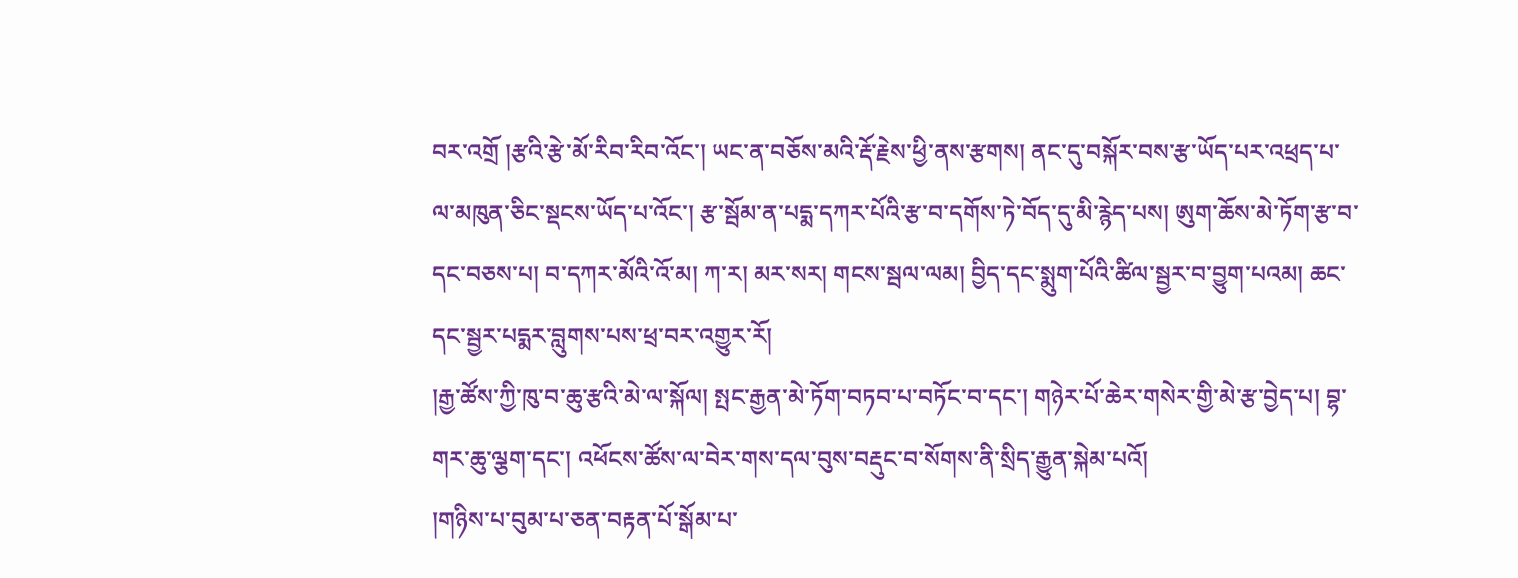བར་འགྲོ །རྩའི་རྩེ་མོ་རིབ་རིབ་འོང་། ཡང་ན་བཅོས་མའི་རྡོ་རྗེས་ཕྱི་ནས་རྩགས། ནང་དུ་བསྐོར་བས་རྩ་ཡོད་པར་འཕྲད་པ་ལ་མཁུན་ཅིང་སྡངས་ཡོད་པ་འོང་། རྩ་སྦོམ་ན་པདྨ་དཀར་པོའི་རྩ་བ་དགོས་ཏེ་བོད་དུ་མི་རྙེད་པས། ཨུག་ཆོས་མེ་ཏོག་རྩ་བ་དང་བཅས་པ། བ་དཀར་མོའི་འོ་མ། ཀ་ར། མར་སར། གངས་སྦལ་ལམ། བྱིད་དང་སྨུག་པོའི་ཚིལ་སྦྱར་བ་བྱུག་པའམ། ཆང་དང་སྦྱར་པདྨར་བླུགས་པས་ཕྲ་བར་འགྱུར་རོ།
།རྒྱ་ཚོས་ཀྱི་ཁུ་བ་ཆུ་རྩའི་མེ་ལ་སྐོལ། སྤང་རྒྱན་མེ་ཏོག་བཏབ་པ་བཏོང་བ་དང་། གཉེར་པོ་ཆེར་གསེར་གྱི་མེ་རྩ་བྱེད་པ། བྷ་གར་ཆུ་ལྕག་དང་། འཕོངས་ཚོས་ལ་བེར་གས་དལ་བུས་བརྡུང་བ་སོགས་ནི་སྲིད་རྒྱུན་སྐེམ་པའོ།
།གཉིས་པ་བུམ་པ་ཅན་བརྟན་པོ་སྒོམ་པ་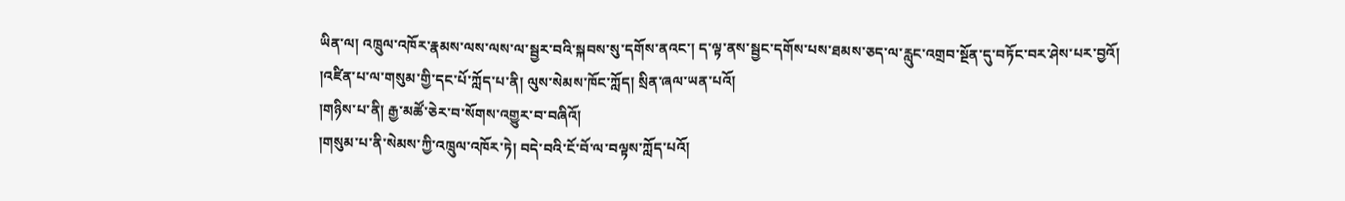ཡིན་ལ། འཁྲུལ་འཁོར་རྣམས་ལས་ལས་ལ་སྦྱར་བའི་སྐབས་སུ་དགོས་ནའང་། ད་ལྟ་ནས་སྦྱང་དགོས་པས་ཐམས་ཅད་ལ་རླུང་འགྲབ་སྔོན་དུ་བཏོང་བར་ཤེས་པར་བྱའོ།
།འཛིན་པ་ལ་གསུམ་གྱི་དང་པོ་ཀློད་པ་ནི། ལུས་སེམས་ཁོང་ཀློད། སྲིན་ཞལ་ཡན་པའོ།
།གཉིས་པ་ནི། རྒྱ་མཚོ་ཅེར་བ་སོགས་འགྱུར་བ་བཞིའོ།
།གསུམ་པ་ནི་སེམས་ཀྱི་འཁྲུལ་འཁོར་ཏེ། བདེ་བའི་ངོ་བོ་ལ་བལྟས་ཀློད་པའོ།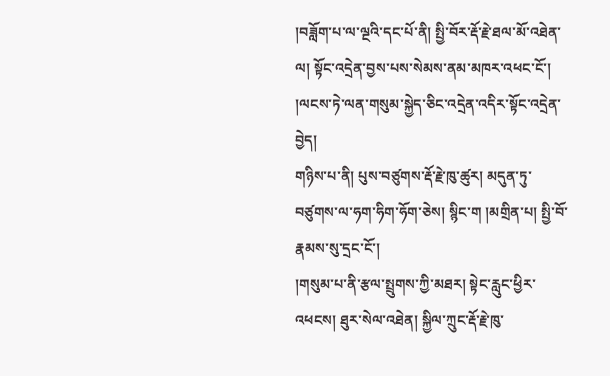།བཟློག་པ་ལ་ལྔའི་དང་པོ་ནི། སྤྱི་བོར་རྡོ་རྗེ་ཐལ་མོ་འཐེན་ལ། སྟོང་འདྲེན་བྱས་པས་སེམས་ནམ་མཁར་འཕང་ངོ་།
།ལངས་ཏེ་ལན་གསུམ་སྐྱེད་ཅིང་འདྲེན་འདིར་སྟོང་འདྲེན་བྱེད།
གཉིས་པ་ནི། པུས་བཙུགས་རྡོ་རྗེ་ཁུ་ཚུར། མདུན་ཏུ་བཙུགས་ལ་ཧག་ཧིག་ཧོག་ཅེས། སྙིང་ག །མགྲིན་པ། སྤྱི་བོ་རྣམས་སུ་དྲང་ངོ་།
།གསུམ་པ་ནི་རྩལ་སྤྲུགས་ཀྱི་མཐར། སྟེང་རླུང་ཕྱིར་འཕངས། ཐུར་སེལ་འཐེན། སྐྱིལ་ཀྲུང་རྡོ་རྗེ་ཁུ་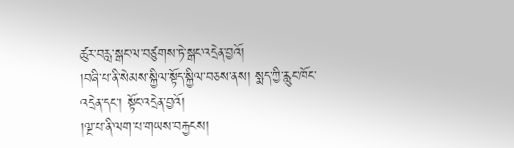ཚུར་བརླ་སྒང་ལ་བཙུགས་ཏེ་སྒང་འདྲེན་བྱའོ།
།བཞི་པ་ནི་སེམས་སྐྱིལ་སྟོད་སྐྱིལ་བཅས་ནས། སྨད་ཀྱི་རླུང་ཁོང་འདྲེན་དང་། སྟོང་འདྲེན་བྱའོ།
།ལྔ་པ་ནི་ལག་པ་གཡས་བརྐྱངས།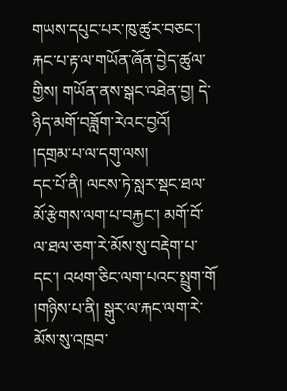གཡས་དཔུང་པར་ཁུ་ཚུར་བཅང་། རྐང་པ་རྟ་ལ་གཡོན་ཞོན་བྱེད་ཚུལ་གྱིས། གཡོན་ནས་སྒང་འཐེན་བྱ། དེ་ཉིད་མགོ་བཟློག་རེའང་བྱའོ།
།དགྲམ་པ་ལ་དགུ་ལས།
དང་པོ་ནི། ལངས་ཏེ་སླར་སྡང་ཐལ་མོ་རྩེགས་ལག་པ་བརྐྱང་། མགོ་བོ་ལ་ཐལ་ཅག་རེ་མོས་སུ་བརྡེག་པ་དང་། འཕག་ཅིང་ལག་པའང་སྤྲུག་གོ
།གཉིས་པ་ནི། སྒུར་ལ་རྐང་ལག་རེ་མོས་སུ་འཁྲབ་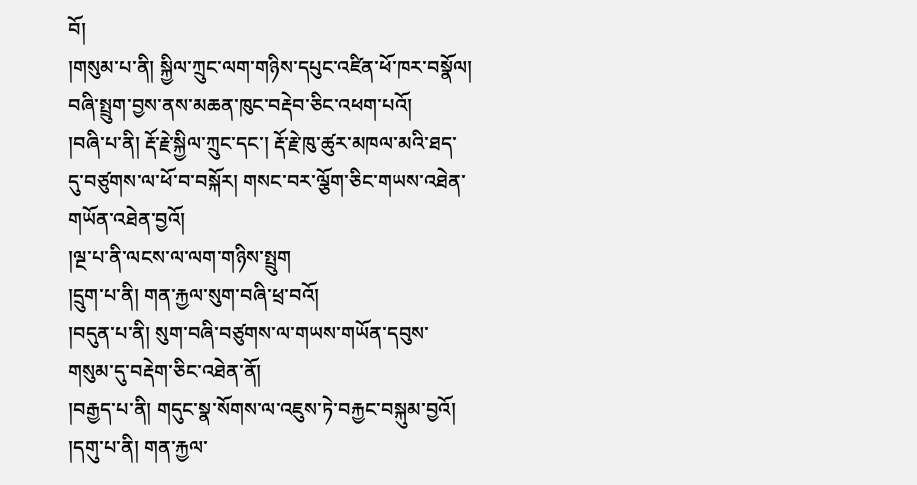བོ།
།གསུམ་པ་ནི། སྐྱིལ་ཀྲུང་ལག་གཉིས་དཔུང་འཛིན་ཕོ་ཁར་བསྣོལ། བཞི་སྤྲུག་བྱས་ནས་མཆན་ཁུང་བརྡེབ་ཅིང་འཕག་པའོ།
།བཞི་པ་ནི། རྡོ་རྗེ་སྐྱིལ་ཀྲུང་དང་། རྡོ་རྗེ་ཁུ་ཚུར་མཁལ་མའི་ཐད་དུ་བཙུགས་ལ་ཕོ་བ་བསྐོར། གསང་བར་ལྕོག་ཅིང་གཡས་འཐེན་གཡོན་འཐེན་བྱའོ།
།ལྔ་པ་ནི་ལངས་ལ་ལག་གཉིས་སྤྲུག
།དྲུག་པ་ནི། གན་རྐྱལ་སུག་བཞི་ཕྲ་བའོ།
།བདུན་པ་ནི། སུག་བཞི་བཙུགས་ལ་གཡས་གཡོན་དབུས་གསུམ་དུ་བརྡེག་ཅིང་འཐེན་ནོ།
།བརྒྱད་པ་ནི། གདུང་སྣ་སོགས་ལ་འཇུས་ཏེ་བརྐྱང་བསྐུམ་བྱའོ།
།དགུ་པ་ནི། གན་རྐྱལ་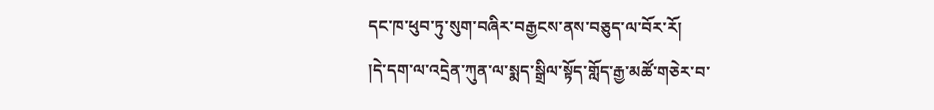དང་ཁ་ཕུབ་ཏུ་སུག་བཞིར་བརྒྱངས་ནས་བཅུད་ལ་བོར་རོ།
།དེ་དག་ལ་འདྲེན་ཀུན་ལ་སྨད་སྒྲིལ་སྟོད་གློད་རྒྱ་མཚོ་གཅེར་བ་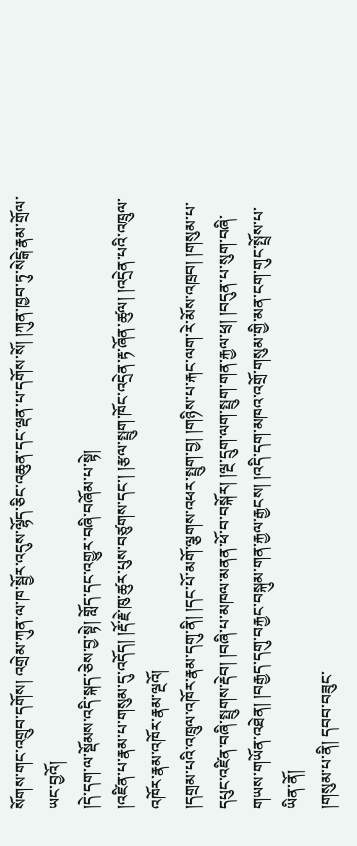སོགས་གང་འགྲུབ་དགོས། འགྲེམ་ཀུན་ལ་ཁ་སྦྱོར་འདུས་ལྷོད་ཅིང་འཆུན་དང་ལྡན་པ་དགོས་སོ། །ཀུན་ཁྱབ་ཏུ་སེངྒེ་རྣམ་གྲོལ་ཡང་བྱའོ།
།དེ་དག་ལ་སྡོམས་འདི་སྐད་ཅེས་བྱ་སྟེ། གློད་དང་འགྱུར་བཞི་བཞོམ་པ་སྟེ།
།འཛིན་པ་རྣམ་པ་གསུམ་དུ་འདོད། །རྡོ་རྗེ་ཁུ་ཚུར་པུས་བཙུགས་དང་། །རྩལ་སྤྲུག་ཁོང་འདྲེན་རྟ་ཞོན་ཚུལ། །འདྲེན་པའི་འཁྲུལ་འཁོར་རྣམ་འཁོར་རྣམ་ལྔའོ།
།དགྲམ་པའི་འཁྲུལ་འཁོར་རྣམ་དགུ་ནི། །དང་པོ་མགོ་ལྕགས་འཕར་སྤྲུག་བྱ། །གཉིས་པ་རྐང་ལག་རེ་མོས་འཁྲབ། །གསུམ་པ་དཔུང་འཛིན་བཞི་སྤྲུགས་རྡེབ། །བཞི་པ་མཁལ་མནན་ཕོ་བ་བསྐོར། །ལྔ་དྲུག་ལག་སྤྲུག་གན་རྐྱལ་ཕྲ། །བདུན་པ་སུག་བཞི་གཡས་གཡོན་འཐེན། །བརྒྱད་དགུ་བརྐྱང་བསྐུམ་གན་རྐྱལ་རྒྱངས། །འདི་དག་མཁའ་འགྲོ་གསུམ་གྱི་མན་ངག་གུང་སྤྲོས་པ་ཡིན་ནོ།
།གསུམ་པ་ནི། དབབ་བཟུང་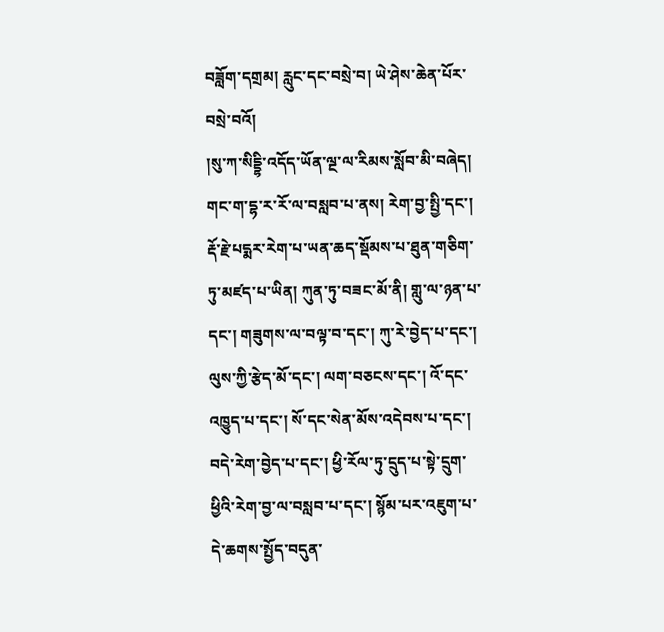བཟློག་དགྲམ། རླུང་དང་བསྲེ་བ། ཡེ་ཤེས་ཆེན་པོར་བསྲེ་བའོ།
།སུ་ཀ་སིདྡྷི་འདོད་ཡོན་ལྔ་ལ་རིམས་སློབ་མི་བཞེད། གང་ག་དྷ་ར་རོ་ལ་བསླབ་པ་ནས། རེག་བྱ་སྤྱི་དང་། རྡོ་རྗེ་པདྨར་རེག་པ་ཡན་ཆད་སྡོམས་པ་ཐུན་གཅིག་ཏུ་མཛད་པ་ཡིན། ཀུན་ཏུ་བཟང་མོ་ནི། གླུ་ལ་ཉན་པ་དང་། གཟུགས་ལ་བལྟ་བ་དང་། ཀུ་རེ་བྱེད་པ་དང་། ལུས་ཀྱི་རྩེད་མོ་དང་། ལག་བཅངས་དང་། འོ་དང་འཁྱུད་པ་དང་། སོ་དང་སེན་མོས་འདེབས་པ་དང་། བདེ་རེག་བྱེད་པ་དང་། ཕྱི་རོལ་ཏུ་དྲུད་པ་སྟེ་དྲུག་ཕྱིའི་རེག་བྱ་ལ་བསླབ་པ་དང་། སྙོམ་པར་འཇུག་པ་དེ་ཆགས་སྤྱོད་བདུན་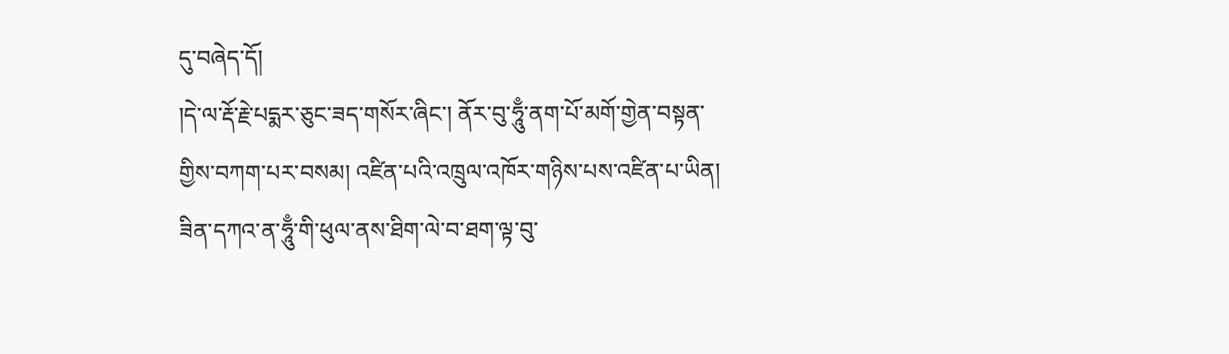དུ་བཞེད་དོ།
།དེ་ལ་རྡོ་རྗེ་པདྨར་ཅུང་ཟད་གསོར་ཞིང་། ནོར་བུ་ཧཱུྃ་ནག་པོ་མགོ་གྱེན་བསྟན་གྱིས་བཀག་པར་བསམ། འཛིན་པའི་འཁྲུལ་འཁོར་གཉིས་པས་འཛིན་པ་ཡིན། ཟིན་དཀའ་ན་ཧཱུྃ་གི་ཕུལ་ནས་ཐིག་ལེ་བ་ཐག་ལྟ་བུ་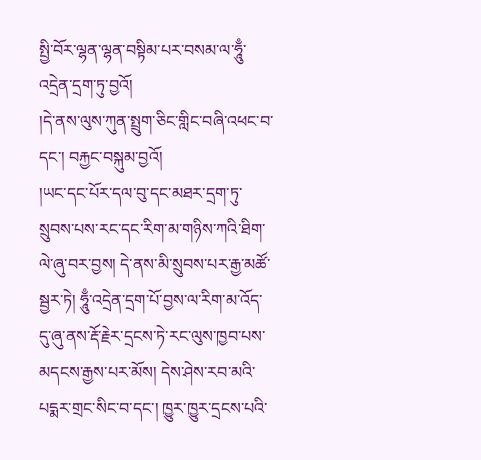སྤྱི་བོར་ལྷན་ལྷན་བསྟིམ་པར་བསམ་ལ་ཧཱུྃ་འདྲེན་དྲག་ཏུ་བྱའོ།
།དེ་ནས་ལུས་ཀུན་སྤྲུག་ཅིང་གླིང་བཞི་འཕང་བ་དང་། བརྐྱང་བསྐུམ་བྱའོ།
།ཡང་དང་པོར་དལ་བུ་དང་མཐར་དྲག་ཏུ་སྲུབས་པས་རང་དང་རིག་མ་གཉིས་ཀའི་ཐིག་ལེ་ཞུ་བར་བྱས། དེ་ནས་མི་སྲུབས་པར་རྒྱ་མཚོ་སྦྱར་ཏེ། ཧཱུྃ་འདྲེན་དྲག་པོ་བྱས་ལ་རིག་མ་འོད་དུ་ཞུ་ནས་རྡོ་རྗེར་དྲངས་ཏེ་རང་ལུས་ཁྱབ་པས་མདངས་རྒྱས་པར་མོས། དེས་ཤེས་རབ་མའི་པདྨར་གྲང་སིང་བ་དང་། ཁྱུར་ཁྱུར་དྲངས་པའི་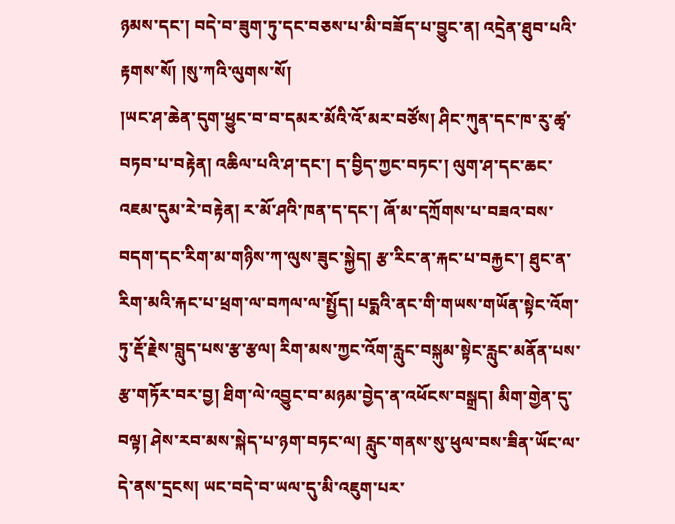ཉམས་དང་། བདེ་བ་ཟུག་ཏུ་དང་བཅས་པ་མི་བཟོད་པ་བྱུང་ན། འདྲེན་ཐུབ་པའི་རྟགས་སོ། །སུ་ཀའི་ལུགས་སོ།
།ཡང་ཤ་ཆེན་དུག་ཕྱུང་བ་བ་དམར་མོའི་འོ་མར་བཙོས། ཤིང་ཀུན་དང་ཁ་རུ་ཚྭ་བཏབ་པ་བརྟེན། འཆིལ་པའི་ཤ་དང་། ད་བྱིད་ཀྱང་བཏང་། ལུག་ཤ་དང་ཆང་འཇམ་དུམ་རེ་བརྟེན། ར་མོ་ཤའི་ཁན་ད་དང་། ཞོ་མ་དཀྲོགས་པ་བཟའ་བས་བདག་དང་རིག་མ་གཉིས་ཀ་ལུས་ཟུང་སྐྱེད། རྩ་རིང་ན་རྐང་པ་བརྐྱང་། ཐུང་ན་རིག་མའི་རྐང་པ་ཕྲག་ལ་བཀལ་ལ་སྤྱོད། པདྨའི་ནང་གི་གཡས་གཡོན་སྟེང་འོག་ཏུ་རྡོ་རྗེས་བླུད་པས་རྩ་རྩལ། རིག་མས་ཀྱང་འོག་རླུང་བསྐུམ་སྟེང་རླུང་མནོན་པས་རྩ་གཏོར་བར་བྱ། ཐིག་ལེ་འབྱུང་བ་མཉམ་བྱེད་ན་འཕོངས་བསྒྲད། མིག་གྱེན་དུ་བལྟ། ཤེས་རབ་མས་སྐེད་པ་ཉག་བཏང་ལ། རླུང་གནས་སུ་ཕུལ་བས་ཟིན་ཡོང་ལ་དེ་ནས་དྲངས། ཡང་བདེ་བ་ཡལ་དུ་མི་འཇུག་པར་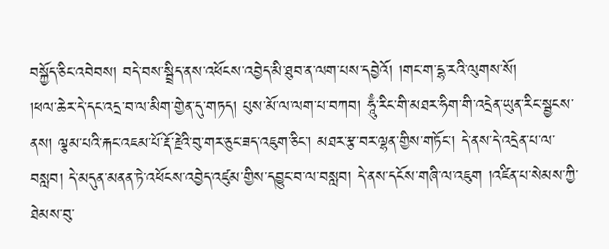བསྐྱོད་ཅིང་འབེབས། བདེ་བས་སྦྲིད་ནས་འཕོངས་འབྱེད་མི་ཐུབ་ན་ལག་པས་དབྱེའོ། །གང་ག་དྷ་རའི་ལུགས་སོ།
།ཕལ་ཆེར་དེ་དང་འདྲ་བ་ལ་མིག་གྱེན་དུ་གཏད། པུས་མོ་ལ་ལག་པ་བཀབ། ཧཱུྃ་རིང་གི་མཐར་ཧིག་གི་འདྲེན་ཡུན་རིང་སྦྱངས་ནས། ལྕམ་པའི་རྐང་འཇམ་པོ་རྡོ་རྗེའི་བུ་གར་ཅུང་ཟད་འཇུག་ཅིང་། མཐར་རྩ་བར་ལྷན་གྱིས་གཏོང་། དེ་ནས་དེ་འདྲེན་པ་ལ་བསླབ། དེ་མདུན་མནན་ཏེ་འཕོངས་འབྱེད་འཛུམ་གྱིས་དབྱུང་བ་ལ་བསླབ། དེ་ནས་དངོས་གཞི་ལ་འཇུག །འཛིན་པ་སེམས་ཀྱི་ཐེམས་བུ་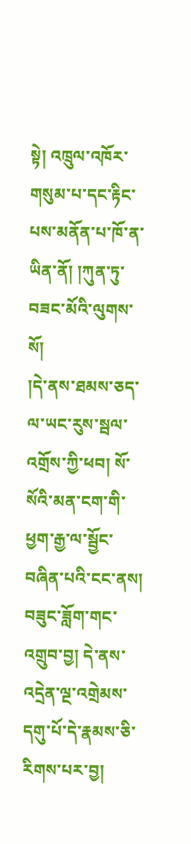སྟེ། འཁྲུལ་འཁོར་གསུམ་པ་དང་རྟིང་པས་མནོན་པ་ཁོ་ན་ཡིན་ནོ། །ཀུན་ཏུ་བཟང་མོའི་ལུགས་སོ།
།དེ་ནས་ཐམས་ཅད་ལ་ཡང་རུས་སྦལ་འགྲོས་ཀྱི་ཕབ། སོ་སོའི་མན་ངག་གི་ཕྱག་རྒྱ་ལ་སྦྱོང་བཞིན་པའི་ངང་ནས། བཟུང་ཟློག་གང་འགྲུབ་བྱ། དེ་ནས་འདྲེན་ལྔ་འགྲེམས་དགུ་པོ་དེ་རྣམས་ཅི་རིགས་པར་བྱ།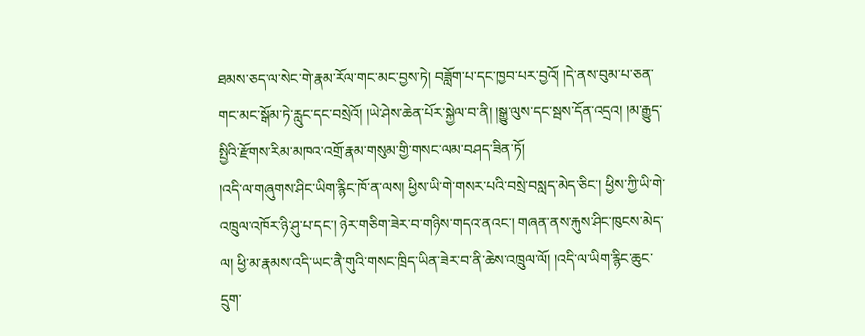ཐམས་ཅད་ལ་སེང་གེ་རྣམ་རོལ་གང་མང་བྱས་ཏེ། བཟློག་པ་དང་ཁྱབ་པར་བྱའོ། །དེ་ནས་བུམ་པ་ཅན་གང་མང་སྒོམ་ཏེ་རླུང་དང་བསྲེའོ། །ཡེ་ཤེས་ཆེན་པོར་སྐྱེལ་བ་ནི། །སྒྱུ་ལུས་དང་སྦས་དོན་འདྲའ། །མ་རྒྱུད་སྤྱིའི་རྫོགས་རིམ་མཁའ་འགྲོ་རྣམ་གསུམ་གྱི་གསང་ལམ་བཤད་ཟིན་ཏོ།
།འདི་ལ་གཞུགས་ཤིང་ཡིག་རྙིང་ཁོ་ན་ལས། ཕྱིས་ཡི་གེ་གསར་པའི་བསྲེ་བསླད་མེད་ཅིང་། ཕྱིས་ཀྱི་ཡི་གེ་འཁྲུལ་འཁོར་ཉི་ཤུ་པ་དང་། ཉེར་གཅིག་ཟེར་བ་གཉིས་གདའ་ནའང་། གཞན་ནས་རྐུས་ཤིང་ཁུངས་མེད་ལ། ཕྱི་མ་རྣམས་འདི་ཡང་ནཻ་གུའི་གསང་ཁྲིད་ཡིན་ཟེར་བ་ནི་ཆེས་འཁྲུལ་ལོ། །འདི་ལ་ཡིག་རྙིང་ཆུང་དྲུག་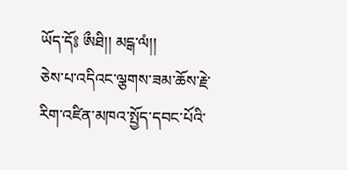ཡོད་དོ༔ ཨྀཐི།། མངྒ་ལཾ།།
ཅེས་པ་འདིའང་ལྕགས་ཟམ་ཆོས་རྗེ་རིག་འཛིན་མཁའ་སྤྱོད་དབང་པོའི་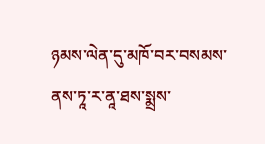ཉམས་ལེན་དུ་མཁོ་བར་བསམས་ནས་ཏཱ་ར་ནཱ་ཐས་སྨྲས་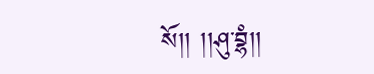སོ།། །།ཤུ་བྷཾ།།